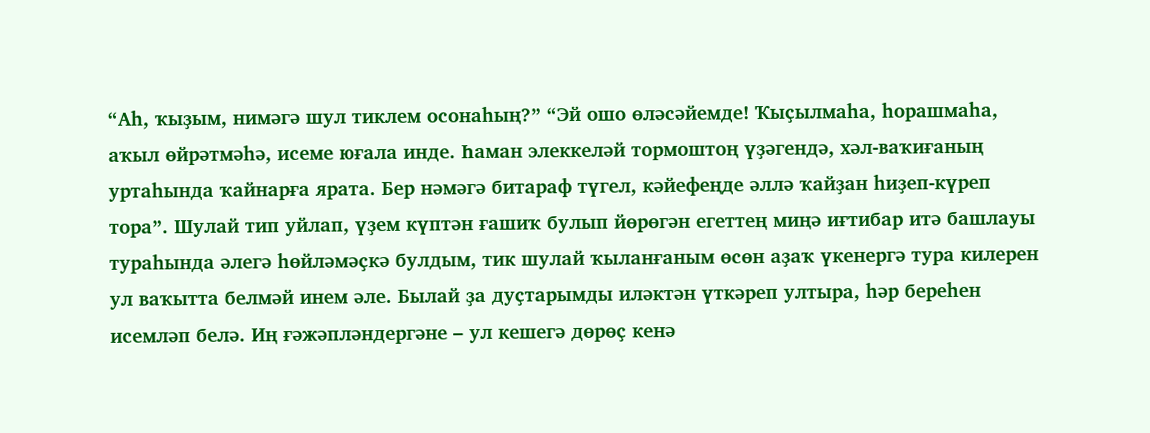“Аһ, ҡыҙым, нимәгә шул тиклем осонаһың?” “Эй ошо өләсәйемде! Ҡыҫылмаһа, һорашмаһа, аҡыл өйрәтмәһә, исеме юғала инде. Һаман элеккеләй тормоштоң үҙәгендә, хәл-ваҡиғаның уртаһында ҡайнарға ярата. Бер нәмәгә битараф түгел, кәйефеңде әллә ҡайҙан һиҙеп-күреп тора”. Шулай тип уйлап, үҙем күптән ғашиҡ булып йөрөгән егеттең миңә иғтибар итә башлауы тураһында әлегә һөйләмәҫкә булдым, тик шулай ҡыланғаным өсөн аҙаҡ үкенергә тура килерен ул ваҡытта белмәй инем әле. Былай ҙа дуҫтарымды иләктән үткәреп ултыра, һәр береһен исемләп белә. Иң ғәжәпләндергәне – ул кешегә дөрөҫ кенә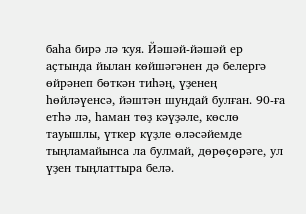баһа бирә лә ҡуя. Йәшәй-йәшәй ер аҫтында йылан көйшәгәнен дә белергә өйрәнеп бөткән тиһәң, үҙенең һөйләүенсә, йәштән шундай булған. 90-ға етһә лә, һаман төҙ кәүҙәле, көслө тауышлы, үткер күҙле өләсәйемде тыңламайынса ла булмай, дөрөҫөрәге, ул үҙен тыңлаттыра белә.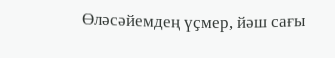Өләсәйемдең үҫмер, йәш сағы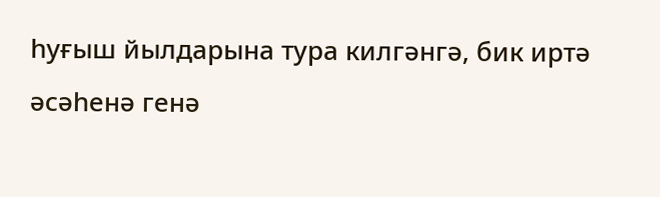һуғыш йылдарына тура килгәнгә, бик иртә әсәһенә генә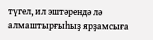түгел, ил эштәрендә лә алмаштырғыһыҙ ярҙамсыға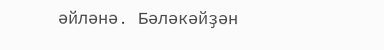әйләнә. Бәләкәйҙән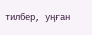тилбер, уңған